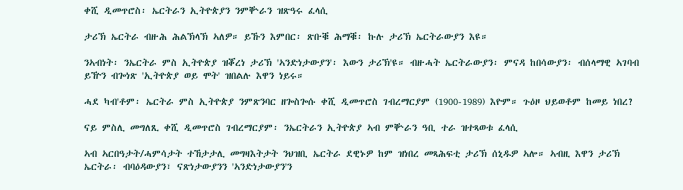ቀሺ ዲመጥሮስ፡ ኤርትራን ኢትዮጵያን ንምቝራን ዝጽዓሩ ፈላሲ

ታሪኽ ኤርትራ ብዙሕ ሕልኽላኽ ኣለዎ። ይኹን እምበር፡ ጽቡቑ ሕማቑ፡ ኩሉ ታሪኽ ኤርትራውያን እዩ።

ንኣብነት፡ ንኤርትራ ምስ ኢትዮጵያ ዝቖረነ ታሪኽ 'ኣንድነታውያን'፡ እውን ታሪኽ'ዩ። ብዙሓት ኤርትራውያን፡ ምናዳ ከበሳውያን፡ ብሰላማዊ ኣገባብ ይዅን ብጐነጽ 'ኢትዮጵያ ወይ ሞት' ዝበልሉ እዋን ነይሩ።

ሓደ ካብ'ቶም፡ ኤርትራ ምስ ኢትዮጵያ ንምጽንባር ዘጐስጐሱ ቀሺ ዲመጥሮስ ገብረማርያም (1900-1989) እዮም። ጉዕዞ ህይወቶም ከመይ ነበረ?

ናይ ምስሊ መግለጺ ቀሺ ዲመጥሮስ ገብረማርያም፡ ንኤርትራን ኢትዮጵያ ኣብ ምቝራን ዓቢ ተራ ዝተጻወቱ ፈላሲ

ኣብ ኣርበዓታት/ሓምሳታት ተኸታታሊ መግዛእትታት ንህዝቢ ኤርትራ ደዊኑዎ ከም ዝነበረ መጻሕፍቲ ታሪኽ ሰኒዱዎ ኣሎ። ኣብዚ እዋን ታሪኽ ኤርትራ፡ ብባዕዳውያን፣ ናጽነታውያንን 'ኣንድነታውያን'ን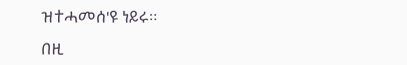ዝተሓመሰ'ዩ ነይሩ።

በዚ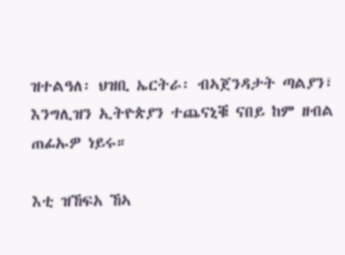ዝተልዓለ፡ ህዝቢ ኤርትራ፡ ብኣጀንዳታት ጣልያን፣ እንግሊዝን ኢትዮጵያን ተጨናኒቑ ናበይ ከም ዘብል ጠፊኡዎ ነይሩ።

እቲ ዝኸፍአ ኸኣ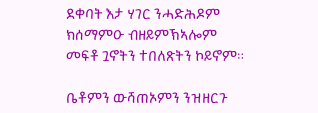ደቀባት እታ ሃገር ንሓድሕዶም ክሰማምዑ ብዘይምኽኣሎም መፍቶ ጓኖትን ተበለጽትን ኮይኖም።

ቤቶምን ውሻጠኦምን ንዝዘርጉ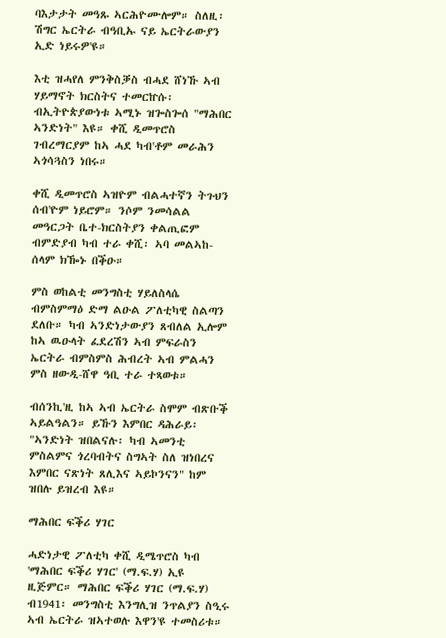ባእታታት መዓጹ ኣርሕዮሙሎም። ስለዚ፡ ሽግር ኤርትራ ብዓቢኡ ናይ ኤርትራውያን ኢድ ነይሩዎ'ዩ።

እቲ ዝሓየለ ምንቅስቓስ ብሓደ ሸነኹ ኣብ ሃይማኖት ክርስትና ተመርኵሱ፡ ብኢትዮጵያውነቱ ኣሚኑ ዝጐስጐሰ "ማሕበር ኣንድነት" እዩ። ቀሺ ዲመጥሮስ ገብረማርያም ከኣ ሓደ ካብ'ቶም መራሕን ኣጎሳጓስን ነበሩ።

ቀሺ ዲመጥሮስ ኣዝዮም ብልሓተኛን ትጉህን ሰብ'ዮም ነይሮም። ንሶም ንመሳልል መዓርጋት ቤተ-ክርስትያን ቀልጢፎም ብምድያብ ካብ ተራ ቀሺ፡ ኣባ መልኣከ-ሰላም ክዀኑ በቕዑ።

ምስ ወከልቲ መንግስቲ ሃይለስላሴ ብምስምማዕ ድማ ልዑል ፖለቲካዊ ስልጣን ደለቡ። ካብ ኣንድነታውያን ጸብለል ኢሎም ከኣ ዉዑላት ፈደረሽን ኣብ ምፍራስን ኤርትራ ብምስምስ ሕብረት ኣብ ምልሓን ምስ ዘውዲ-ሸዋ ዓቢ ተራ ተጻወቱ።

ብሰንኪ'ዚ ከኣ ኣብ ኤርትራ ስሞም ብጽቡቕ ኣይልዓልን። ይኹን እምበር ዳሕራይ፡ "ኣንድነት ዝበልናሉ፡ ካብ ኣመንቲ ምስልምና ጎረባብትና ስግኣት ስለ ዝነበረና እምበር ናጽነት ጸሊእና ኣይኮንናን" ከም ዝበሉ ይዝረብ እዩ።

ማሕበር ፍቕሪ ሃገር

ሓድነታዊ ፖለቲካ ቀሺ ዲሜጥሮስ ካብ 'ማሕበር ፍቕሪ ሃገር' (ማ.ፍ.ሃ) ኢዩ ዚጅምር። ማሕበር ፍቕሪ ሃገር (ማ.ፍ.ሃ) ብ1941፡ መንግስቲ እንግሊዝ ንጥልያን ስዒሩ ኣብ ኤርትራ ዝኣተወሉ እዋን'ዩ ተመስሪቱ።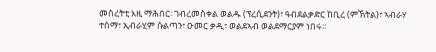መስረትቲ እዚ ማሕበር፡ ገብረመስቀል ወልዱ (ፕረሲደንት)፣ ዓብደልቃድር ከቢረ (ምኽትል)፣ ኣብራሃ ተሰማ፣ ኢብራሂም ሱልጣን፣ ዑመር ቃዲ፣ ወልደኣብ ወልደማርያም ነበሩ።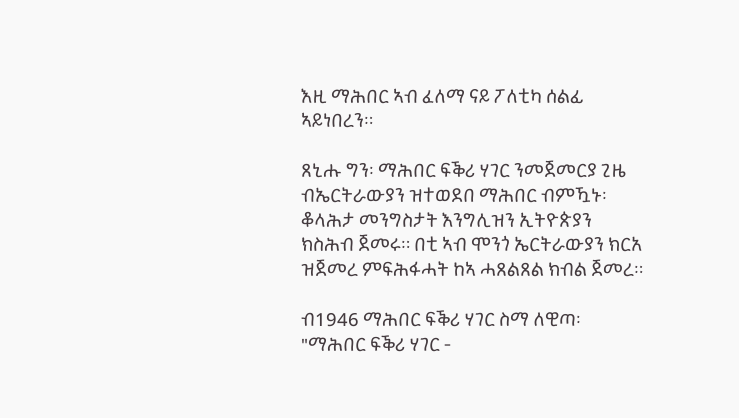እዚ ማሕበር ኣብ ፈለማ ናይ ፖለቲካ ሰልፊ ኣይነበረን።

ጸኒሑ ግን፡ ማሕበር ፍቕሪ ሃገር ንመጀመርያ ጊዜ ብኤርትራውያን ዝተወደበ ማሕበር ብምዃኑ፡ ቆላሕታ መንግስታት እንግሊዝን ኢትዮጵያን ክስሕብ ጀመሩ። በቲ ኣብ ሞንጎ ኤርትራውያን ክርአ ዝጀመረ ምፍሕፋሓት ከኣ ሓጸልጸል ክብል ጀመረ።

ብ1946 ማሕበር ፍቕሪ ሃገር ስማ ለዊጣ፡ "ማሕበር ፍቕሪ ሃገር -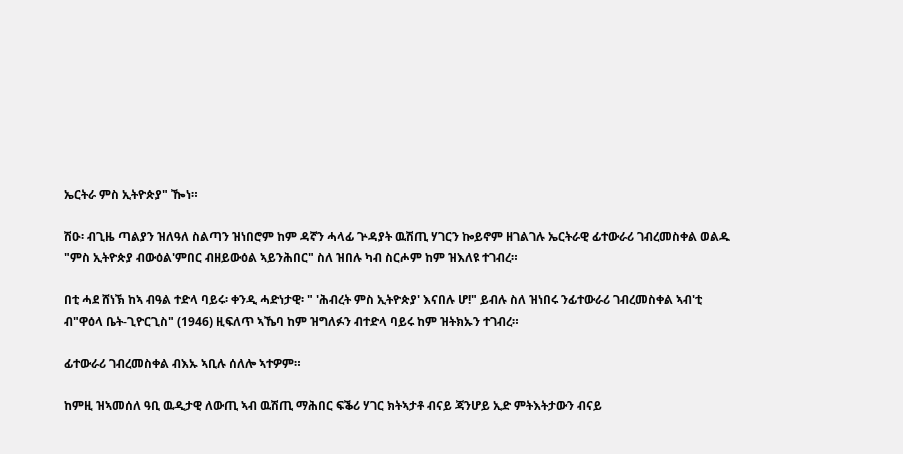ኤርትራ ምስ ኢትዮጵያ" ዀነ።

ሽዑ፡ ብጊዜ ጣልያን ዝለዓለ ስልጣን ዝነበሮም ከም ዳኛን ሓላፊ ጕዳያት ዉሽጢ ሃገርን ኰይኖም ዘገልገሉ ኤርትራዊ ፊተውራሪ ገብረመስቀል ወልዱ "ምስ ኢትዮጵያ ብውዕል'ምበር ብዘይውዕል ኣይንሕበር" ስለ ዝበሉ ካብ ስርሖም ከም ዝእለዩ ተገብረ።

በቲ ሓደ ሸነኽ ከኣ ብዓል ተድላ ባይሩ፡ ቀንዲ ሓድነታዊ፡ " 'ሕብረት ምስ ኢትዮጵያ' እናበሉ ሆ!" ይብሉ ስለ ዝነበሩ ንፊተውራሪ ገብረመስቀል ኣብ'ቲ ብ"ዋዕላ ቤት-ጊዮርጊስ" (1946) ዚፍለጥ ኣኼባ ከም ዝግለፉን ብተድላ ባይሩ ከም ዝትክኡን ተገብረ።

ፊተውራሪ ገብረመስቀል ብእኡ ኣቢሉ ሰለሎ ኣተዎም።

ከምዚ ዝኣመሰለ ዓቢ ዉዲታዊ ለውጢ ኣብ ዉሽጢ ማሕበር ፍቕሪ ሃገር ክትኣታቶ ብናይ ጃንሆይ ኢድ ምትእትታውን ብናይ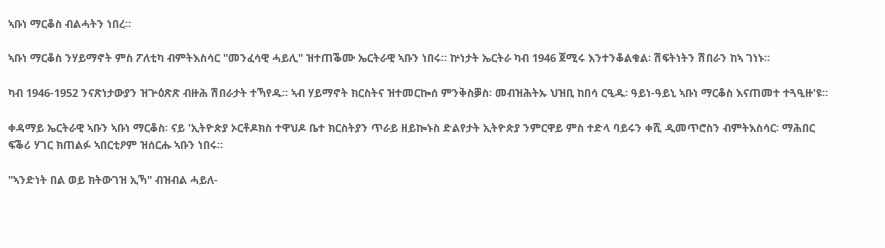ኣቡነ ማርቆስ ብልሓትን ነበረ።

ኣቡነ ማርቆስ ንሃይማኖት ምስ ፖለቲካ ብምትእስሳር "መንፈሳዊ ሓይሊ" ዝተጠቕሙ ኤርትራዊ ኣቡን ነበሩ። ኵነታት ኤርትራ ካብ 1946 ጀሚሩ እንተንቆልቁል፡ ሽፍትነትን ሽበራን ከኣ ገነኑ።

ካብ 1946-1952 ንናጽነታውያን ዝጕዕጽጽ ብዙሕ ሽበራታት ተኻየዱ። ኣብ ሃይማኖት ክርስትና ዝተመርኰሰ ምንቅስቓስ፡ መብዝሕትኡ ህዝቢ ከበሳ ርዒዱ፡ ዓይነ-ዓይኒ ኣቡነ ማርቆስ እናጠመተ ተጓዒዙ'ዩ።

ቀዳማይ ኤርትራዊ ኣቡን ኣቡነ ማርቆስ፡ ናይ 'ኢትዮጵያ ኦርቶዶክስ ተዋህዶ ቤተ ክርስትያን ጥራይ ዘይኰኑስ ድልየታት ኢትዮጵያ ንምርዋይ ምስ ተድላ ባይሩን ቀሺ ዲመጥሮስን ብምትእስሳር፡ ማሕበር ፍቕሪ ሃገር ክጠልፉ ኣበርቲዖም ዝሰርሑ ኣቡን ነበሩ።

"ኣንድነት በል ወይ ክትውገዝ ኢኻ" ብዝብል ሓይለ-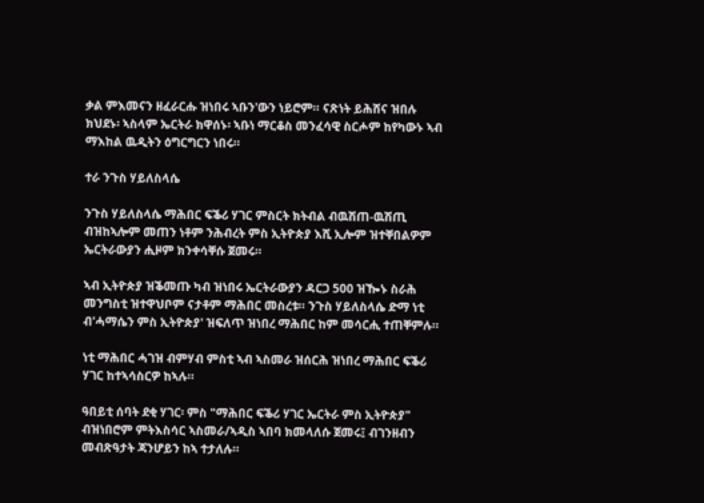ቃል ምእመናን ዘፈራርሑ ዝነበሩ ኣቡን'ውን ነይሮም። ናጽነት ይሕሸና ዝበሉ ክህደኑ፡ ኣስላም ኤርትራ ክዋሰኑ፡ ኣቡነ ማርቆስ መንፈሳዊ ስርሖም ከየካውኑ ኣብ ማእከል ዉዲትን ዕግርግርን ነበሩ።

ተራ ንጉስ ሃይለስላሴ

ንጉስ ሃይለስላሴ ማሕበር ፍቕሪ ሃገር ምስርት ክትብል ብዉሽጠ-ዉሽጢ ብዝከኣሎም መጠን ነቶም ንሕብረት ምስ ኢትዮጵያ እሺ ኢሎም ዝተቐበልዎም ኤርትራውያን ሒዞም ክንቀሳቐሱ ጀመሩ።

ኣብ ኢትዮጵያ ዝቕመጡ ካብ ዝነበሩ ኤርትራውያን ዳርጋ 500 ዝዀኑ ስራሕ መንግስቲ ዝተዋህቦም ናታቶም ማሕበር መስረቱ። ንጉስ ሃይለስላሴ ድማ ነቲ ብ'ሓማሴን ምስ ኢትዮጵያ' ዝፍለጥ ዝነበረ ማሕበር ከም መሳርሒ ተጠቐምሉ።

ነቲ ማሕበር ሓገዝ ብምሃብ ምስቲ ኣብ ኣስመራ ዝሰርሕ ዝነበረ ማሕበር ፍቕሪ ሃገር ከተኣሳስርዎ ከኣሉ።

ዓበይቲ ሰባት ደቂ ሃገር፡ ምስ "ማሕበር ፍቕሪ ሃገር ኤርትራ ምስ ኢትዮጵያ" ብዝነበሮም ምትእስሳር ኣስመራ/ኣዲስ ኣበባ ክመላለሱ ጀመሩ፤ ብገንዘብን መብጽዓታት ጃንሆይን ከኣ ተታለሉ።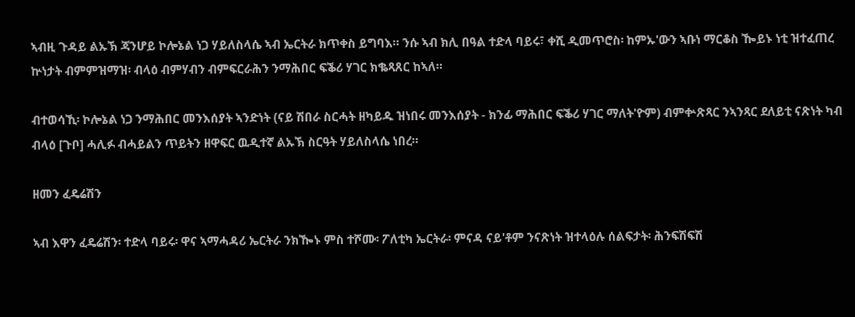ኣብዚ ጉዳይ ልኡኽ ጃንሆይ ኮሎኔል ነጋ ሃይለስላሴ ኣብ ኤርትራ ክጥቀስ ይግባእ። ንሱ ኣብ ክሊ በዓል ተድላ ባይሩ፣ ቀሺ ዲመጥሮስ፡ ከምኡ'ውን ኣቡነ ማርቆስ ዀይኑ ነቲ ዝተፈጠረ ኵነታት ብምምዝማዝ፡ ብላዕ ብምሃብን ብምፍርራሕን ንማሕበር ፍቕሪ ሃገር ክቈጻጸር ከኣለ።

ብተወሳኺ፡ ኮሎኔል ነጋ ንማሕበር መንእሰያት ኣንድነት (ናይ ሽበራ ስርሓት ዘካይዱ ዝነበሩ መንእሰያት - ክንፊ ማሕበር ፍቕሪ ሃገር ማለት'ዮም) ብምቍጽጻር ንኣንጻር ደለይቲ ናጽነት ካብ ብላዕ [ጉቦ] ሓሊፉ ብሓይልን ጥይትን ዘዋፍር ዉዲተኛ ልኡኽ ስርዓት ሃይለስላሴ ነበረ።

ዘመን ፈዴሬሽን

ኣብ እዋን ፈዴሬሽን፡ ተድላ ባይሩ፡ ዋና ኣማሓዳሪ ኤርትራ ንክዀኑ ምስ ተሾሙ፡ ፖለቲካ ኤርትራ፡ ምናዳ ናይ'ቶም ንናጽነት ዝተላዕሉ ሰልፍታት፡ ሕንፍሽፍሽ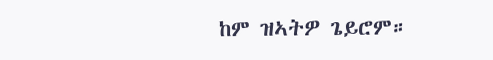ከም ዝኣትዎ ጌይሮም።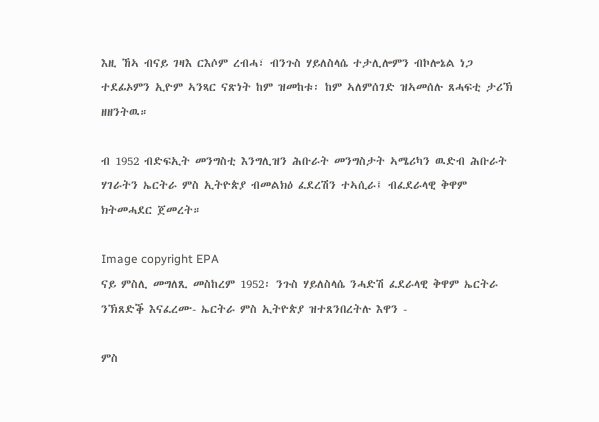እዚ ኸኣ ብናይ ገዛእ ርእሶም ረብሓ፣ ብንጉስ ሃይለስላሴ ተታሊሎምን ብኮሎኔል ነጋ ተደፊኦምን ኢዮም ኣንጻር ናጽነት ከም ዝመከቱ፡ ከም ኣለምሰገድ ዝኣመሰሉ ጸሓፍቲ ታሪኽ ዘዘንትዉ።

ብ 1952 ብድፍኢት መንግስቲ እንግሊዝን ሕቡራት መንግስታት ኣሜሪካን ዉድብ ሕቡራት ሃገራትን ኤርትራ ምስ ኢትዮጵያ ብመልክዕ ፈደረሽን ተኣሲራ፤ ብፈደራላዊ ቅዋም ክትመሓደር ጀመረት።

Image copyright EPA
ናይ ምስሊ መግለጺ መስከረም 1952፡ ንጉስ ሃይለስላሴ ንሓድሽ ፈደራላዊ ቅዋም ኤርትራ ንኽጸድቕ እናፈረሙ- ኤርትራ ምስ ኢትዮጵያ ዝተጸንበረትሉ እዋን -

ምስ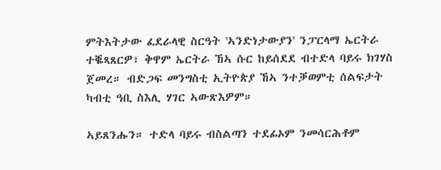ምትእትታው ፈደራላዊ ስርዓት 'ኣንድነታውያን' ንፓርላማ ኤርትራ ተቘጻጸርዎ፣ ቅዋም ኤርትራ ኸኣ ሱር ከይሰደደ ብተድላ ባይሩ ክገሃስ ጀመረ። ብድጋፍ መንግስቲ ኢትዮጵያ ኸኣ ንተቓወምቲ ሰልፍታት ካብቲ ዓቢ ስእሊ ሃገር ኣውጽእዎም።

ኣይጸንሑን። ተድላ ባይሩ ብስልጣን ተደፊኦም ንመሳርሕቶም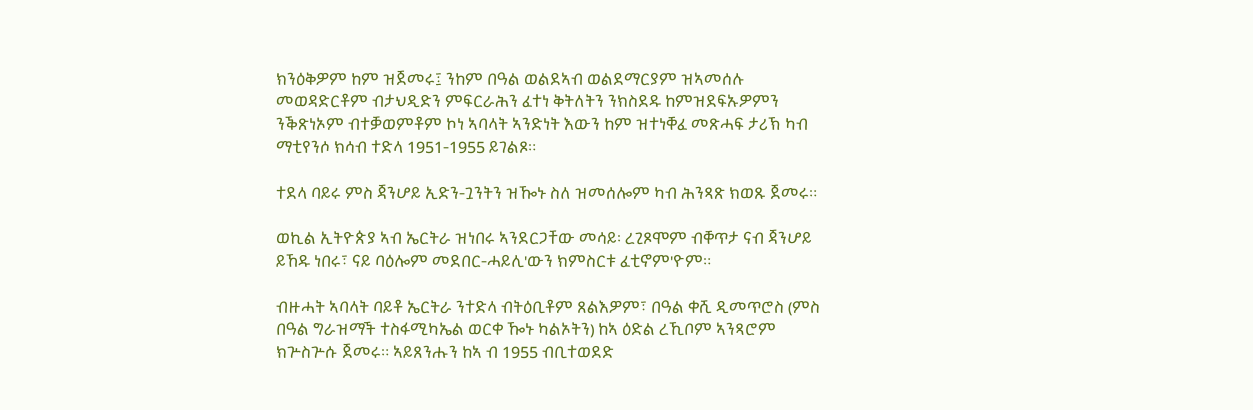ክንዕቅዎም ከም ዝጀመሩ፤ ንከም በዓል ወልደኣብ ወልደማርያም ዝኣመሰሉ መወዳድርቶም ብታህዲድን ምፍርራሕን ፈተነ ቅትለትን ንክስደዱ ከምዝደፍኡዎምን ንቕጽነኦም ብተቓወምቶም ኮነ ኣባላት ኣንድነት እውን ከም ዝተነቐፈ መጽሓፍ ታሪኽ ካብ ማቲየንሶ ክሳብ ተድላ 1951-1955 ይገልጾ።

ተደላ ባይሩ ምስ ጃንሆይ ኢድን-ጓንትን ዝዀኑ ስለ ዝመሰሎም ካብ ሕንጻጽ ክወጹ ጀመሩ።

ወኪል ኢትዮጵያ ኣብ ኤርትራ ዝነበሩ ኣንደርጋቸው መሳይ፡ ረጊጾሞም ብቐጥታ ናብ ጃንሆይ ይኸዱ ነበሩ፣ ናይ ባዕሎም መደበር-ሓይሊ'ውን ክምስርቱ ፈቲኖም'ዮም።

ብዙሓት ኣባላት ባይቶ ኤርትራ ንተድላ ብትዕቢቶም ጸልእዎም፣ በዓል ቀሺ ዲመጥሮስ (ምስ በዓል ግራዝማች ተስፋሚካኤል ወርቀ ዀኑ ካልኦትን) ከኣ ዕድል ረኺቦም ኣንጻሮም ክጕስጕሱ ጀመሩ። ኣይጸንሑን ከኣ ብ 1955 ብቢተወደድ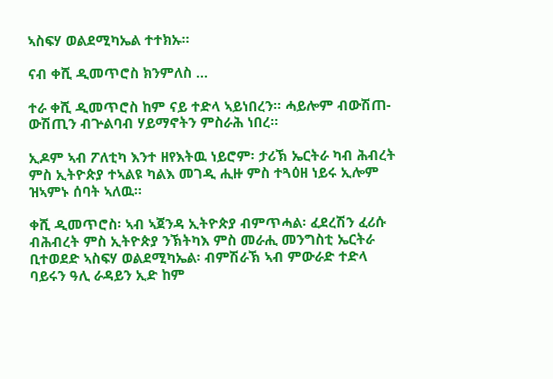ኣስፍሃ ወልደሚካኤል ተተክኡ።

ናብ ቀሺ ዲመጥሮስ ክንምለስ ...

ተራ ቀሺ ዲመጥሮስ ከም ናይ ተድላ ኣይነበረን። ሓይሎም ብውሽጠ-ውሽጢን ብጕልባብ ሃይማኖትን ምስራሕ ነበረ።

ኢዶም ኣብ ፖለቲካ እንተ ዘየእትዉ ነይሮም፡ ታሪኽ ኤርትራ ካብ ሕብረት ምስ ኢትዮጵያ ተኣልዩ ካልእ መገዲ ሒዙ ምስ ተጓዕዘ ነይሩ ኢሎም ዝኣምኑ ሰባት ኣለዉ።

ቀሺ ዲመጥሮስ፡ ኣብ ኣጀንዳ ኢትዮጵያ ብምጥሓል፡ ፈደረሽን ፈሪሱ ብሕብረት ምስ ኢትዮጵያ ንኽትካእ ምስ መራሒ መንግስቲ ኤርትራ ቢተወደድ ኣስፍሃ ወልደሚካኤል፡ ብምሽራኽ ኣብ ምውራድ ተድላ ባይሩን ዓሊ ራዳይን ኢድ ከም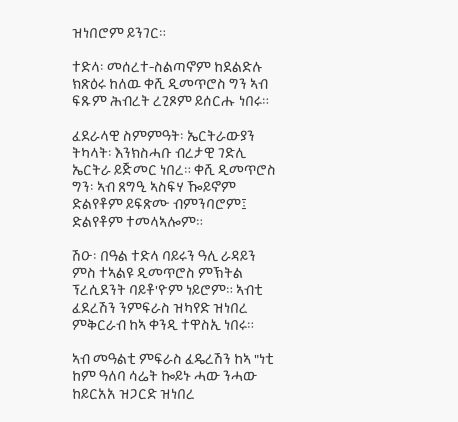ዝነበሮም ይንገር።

ተድላ፡ መሰረተ-ስልጣኖም ከደልድሉ ክጽዕሩ ከለዉ ቀሺ ዲመጥሮስ ግን ኣብ ፍጹም ሕብረት ረጊጾም ይሰርሑ ነበሩ።

ፈደራላዊ ስምምዓት፡ ኤርትራውያን ትካላት፡ እንክስሓቡ ብረታዊ ገድሊ ኤርትራ ይጅመር ነበረ። ቀሺ ዲመጥሮስ ግን፡ ኣብ ጸግዒ ኣስፍሃ ዀይኖም ድልየቶም ይፍጽሙ ብምንባሮም፤ ድልየቶም ተመላኣሎም።

ሽዑ፡ በዓል ተድላ ባይሩን ዓሊ ራዳይን ምስ ተኣልዩ ዲመጥሮስ ምኽትል ፕረሲደንት ባይቶ'ዮም ነይሮም። ኣብቲ ፈደረሽን ንምፍራስ ዝካየድ ዝነበረ ምቅርራብ ከኣ ቀንዲ ተዋስኢ ነበሩ።

ኣብ መዓልቲ ምፍራስ ፈዴረሽን ከኣ "ነቲ ከም ዓለባ ሳሬት ኰይኑ ሓው ንሓው ከይርአአ ዝጋርድ ዝነበረ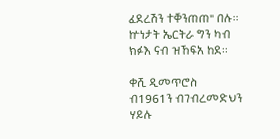ፈደረሽን ተቐንጠጠ" በሉ። ኵነታት ኤርትራ ግን ካብ ክፉእ ናብ ዝኸፍአ ከደ።

ቀሺ ዲመጥሮስ ብ1961ን ብገብረመድህን ሃይሉ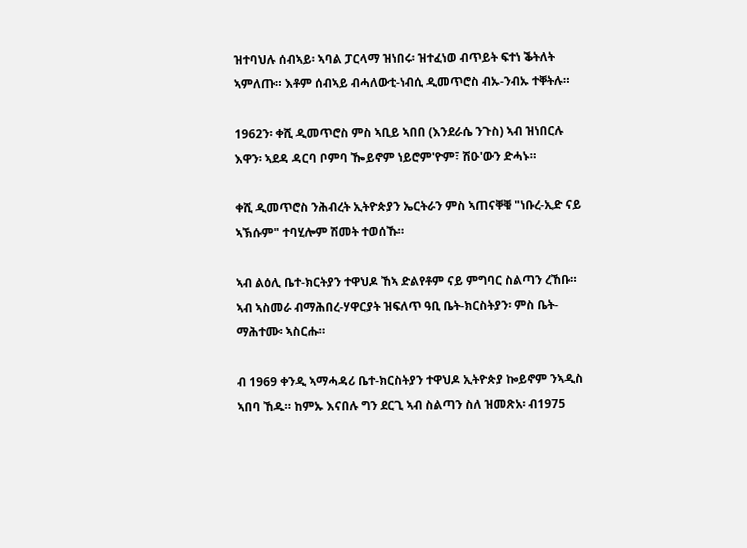ዝተባህሉ ሰብኣይ፡ ኣባል ፓርላማ ዝነበሩ፡ ዝተፈነወ ብጥይት ፍተነ ቕትለት ኣምለጡ። እቶም ሰብኣይ ብሓለውቲ-ነብሲ ዲመጥሮስ ብኡ-ንብኡ ተቐትሉ።

1962ን፡ ቀሺ ዲመጥሮስ ምስ ኣቢይ ኣበበ (እንደራሴ ንጉስ) ኣብ ዝነበርሉ እዋን፡ ኣደዳ ዳርባ ቦምባ ዀይኖም ነይሮም'ዮም፣ ሽዑ'ውን ድሓኑ።

ቀሺ ዲመጥሮስ ንሕብረት ኢትዮጵያን ኤርትራን ምስ ኣጠናቐቑ "ነቡረ-ኢድ ናይ ኣኽሱም" ተባሂሎም ሽመት ተወሰኹ።

ኣብ ልዕሊ ቤተ-ክርትያን ተዋህዶ ኸኣ ድልየቶም ናይ ምግባር ስልጣን ረኸቡ። ኣብ ኣስመራ ብማሕበረ-ሃዋርያት ዝፍለጥ ዓቢ ቤት-ክርስትያን፡ ምስ ቤት-ማሕተሙ፡ ኣስርሑ።

ብ 1969 ቀንዲ ኣማሓዳሪ ቤተ-ክርስትያን ተዋህዶ ኢትዮጵያ ኰይኖም ንኣዲስ ኣበባ ኸዱ። ከምኡ እናበሉ ግን ደርጊ ኣብ ስልጣን ስለ ዝመጽአ፡ ብ1975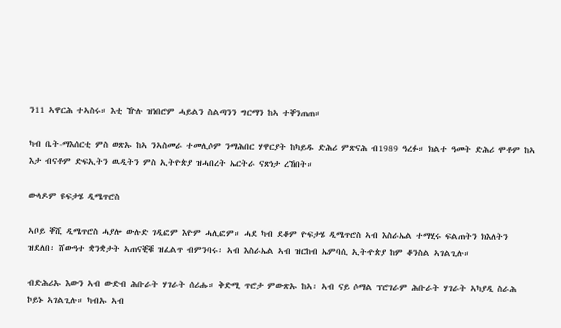ን11 ኣዋርሕ ተኣስሩ። እቲ ዅሉ ዝነበሮም ሓይልን ስልጣንን ግርማን ከኣ ተቐንጠጠ።

ካብ ቤት-ማእሰርቲ ምስ ወጽኡ ከኣ ንኣስመራ ተመሊሶም ንማሕበር ሃዋርያት ከካይዱ ድሕሪ ምጽናሕ ብ1989 ዓረፉ። ክልተ ዓመት ድሕሪ ሞቶም ከኣ እታ ብናቶም ድፍኢትን ዉዲትን ምስ ኢትዮጵያ ዝሓበረት ኤርትራ ናጽነታ ረኸበት።

ውላዶም ዩፍታሄ ዲሜጥሮስ

ኣቦይ ቐሺ ዲሜጥሮስ ሓያሎ ውሉድ ገዲፎም እዮም ሓሊፎም። ሓደ ካብ ደቆም ዮፍታሄ ዲሜጥሮስ ኣብ እስራኤል ተማሂሩ ፍልጠትን ክእለትን ዝደለበ፡ ሸውዓተ ቋንቋታት ኣጠናቒቑ ዝፈልጥ ብምንባሩ፡ ኣብ እስራኤል ኣብ ዝርከብ ኤምባሲ ኢትዯጵያ ከም ቆንስል ኣገልጊሉ።

ብድሕሪኡ እውን ኣብ ውድብ ሕቡራት ሃገራት ሰሪሑ። ቅድሚ ጥሮታ ምውጽኡ ከኣ፡ ኣብ ናይ ሶማል ፕሮገራም ሕቡራት ሃገራት ኣካያዲ ስራሕ ኮይኑ ኣገልጊሉ። ካብኡ ኣብ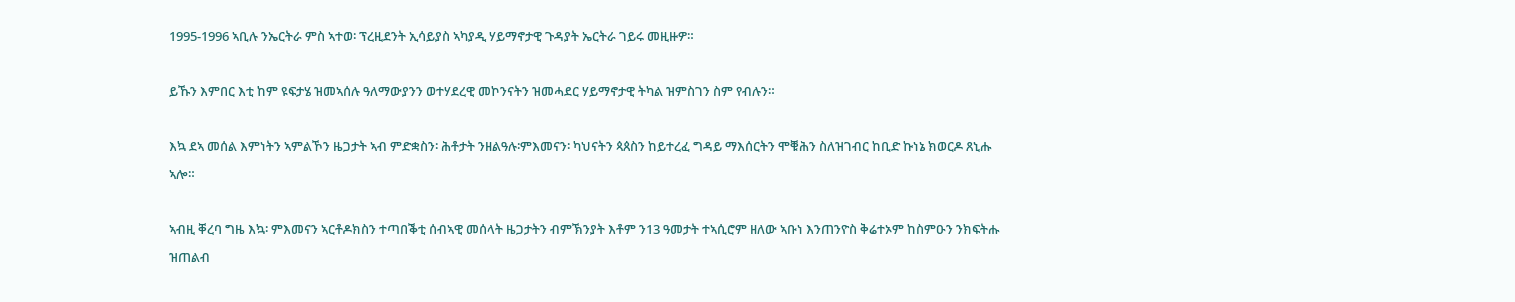1995-1996 ኣቢሉ ንኤርትራ ምስ ኣተወ፡ ፕረዚደንት ኢሳይያስ ኣካያዲ ሃይማኖታዊ ጉዳያት ኤርትራ ገይሩ መዚዙዎ።

ይኹን እምበር እቲ ከም ዩፍታሄ ዝመኣሰሉ ዓለማውያንን ወተሃደረዊ መኮንናትን ዝመሓደር ሃይማኖታዊ ትካል ዝምስገን ስም የብሉን።

እኳ ደኣ መሰል እምነትን ኣምልኾን ዜጋታት ኣብ ምድቋስን፡ ሕቶታት ንዘልዓሉ፡ምእመናን፡ ካህናትን ጳጰስን ከይተረፈ ግዳይ ማእሰርትን ሞቑሕን ስለዝገብር ከቢድ ኩነኔ ክወርዶ ጸኒሑ ኣሎ።

ኣብዚ ቐረባ ግዜ እኳ፡ ምእመናን ኣርቶዶክስን ተጣበቕቲ ሰብኣዊ መሰላት ዜጋታትን ብምኽንያት እቶም ን13 ዓመታት ተኣሲሮም ዘለው ኣቡነ እንጠንዮስ ቅሬተኦም ከስምዑን ንክፍትሑ ዝጠልብ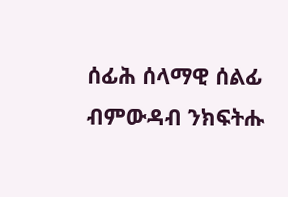ሰፊሕ ሰላማዊ ሰልፊ ብምውዳብ ንክፍትሑ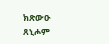ክጽውዑ ጸኒሖም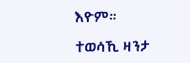እዮም።

ተወሳኺ ዛንታ